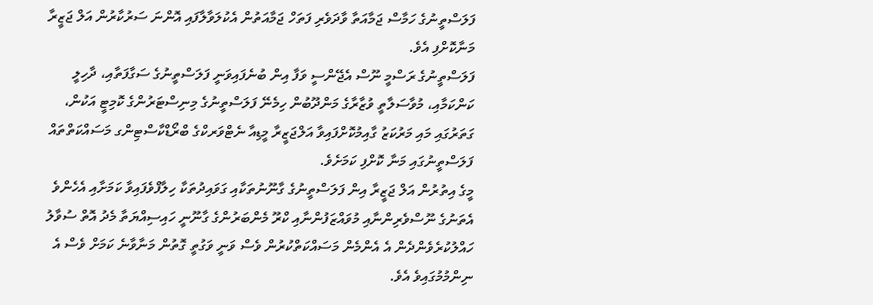ފަލަސްތީނުގެ ހަމާސް ޖަމާއަތާ ވާދަވެރި ފަތަހް ޖަމާއަތުން އެކުލަވާލާފައި އޮންނަ ސަރުކާރުން އަލް ޖަޒީރާ މަނާކޮށްފި އެވެ.
ފަލަސްތީނުގެ ރަސްމީ ނޫސް އެޖޭންސީ ވަފާ އިން ބުނެފައިވަނީ ފަލަސްތީނުގެ ސަގާފަތާއި، ދާހިލީ ކަންކަމާއި، މުވާސަލާތީ ވުޒާރާގެ މަންދޫބުން ހިމެނޭ ފަލަސްތީނުގެ މިނިސްޓަރުންގެ ކޮމިޓީ އަކުން، ގަތަރުގައި މައި މަރުކަޒު ގާއިމުކޮށްފައިވާ އަލްޖަޒީރާ މީޑިއާ ނެޓްވަރކްގެ ބްރޯޑްކާސްޓިންގ މަސައްކަތްތައް ފަލަސްތީނުގައި މަނާ ކޮށްފި ކަމަށެވެ.
މީގެ އިތުރުން އަލް ޖަޒީރާ އިން ފަލަސްތީނުގެ ގާނޫނުތަކާއި ގަވައިދުތަކާ ހިލާފްވެފައިވާ ކަމަށާއި އެހެންވެ އެތަނުގެ ނޫސްވެރިންނާއި މުވައްޒަފުންނާއި ކްރޫ މެންބަރުންގެ ގާނޫނީ ހައިސިއްޔަތާ މެދު އޮތް ސުވާލު ހައްލުކުރެވެންދެން އެ އެންމެން މަސައްކަތްކުރުން ވެސް ވަނީ ވަގުތީ ގޮތުން މަނާވާނެ ކަމަށް ވެސް އެ ނިންމުމުގައިވެ އެވެ.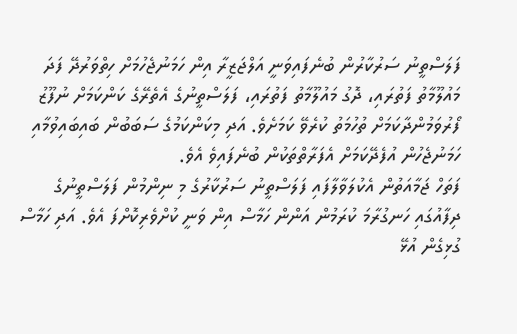ފަލަސްތީނު ސަރުކާރުން ބުނެފައިވަނީ އަލްޖަޒީރާ އިން ހަމަނުޖެހުމަށް ހިތްވަރުދޭ ފަދަ މައުލޫމާތު ފަތުރައި، ދޮގު މައުލޫމާތު ފަތުރައި، ފަލަސްތީނުގެ އެތެރޭގެ ކަންކަމަށް ނުފޫޒު ފޯރުވަމުންދާކަމަށް ތުހުމަތު ކުރެވޭ ކަމަށެވެ. އަދި މިކަންކަމުގެ ސަބަބުން ބައިބައިވުމާއި ހަމަނުޖެހުން އުފެދޭކަމަށް އެފަރާތްތަކުން ބުނެފައިވެ އެވެ.
ފަތަހް ޖަމާއަތުން އެކުލަވާލާފައި ފަލަސްތީނު ސަރުކާރުގެ މި ނިންމުން ފަލަސްތީނުގެ ދިފާއުގައި ހަނގުރާމަ ކުރަމުން އަންން ހަމާސް އިން ވަނީ ކުށްވެރިކޮށްފަ އެވެ. އަދި ހަމާސް ގުޅިގެން އުޅޭ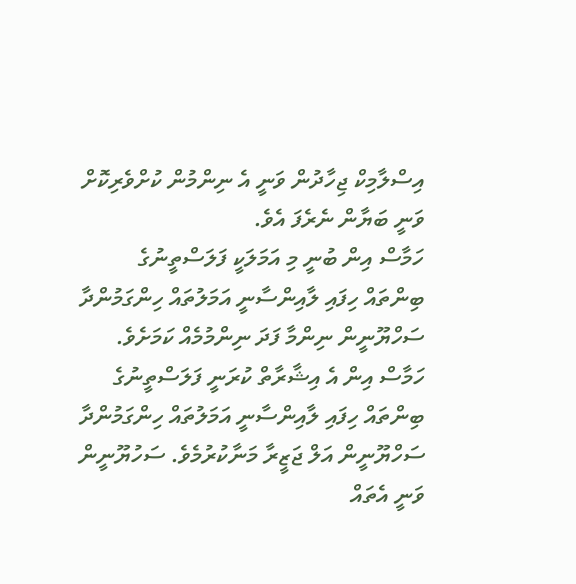އިސްލާމިކް ޖިހާދުން ވަނީ އެ ނިންމުން ކުށްވެރިކޮށް ވަނީ ބަޔާން ނެރެފަ އެވެ.
ހަމާސް އިން ބުނީ މި އަމަލަކީ ފަލަސްތީނުގެ ބިންތައް ހިފައި ލާއިންސާނީ އަމަލުތައް ހިންގަމުންދާ ސަހްޔޫނީން ނިންމާ ފަދަ ނިންމުމެއް ކަމަށެވެ.
ހަމާސް އިން އެ އިޝާރާތް ކުރަނީ ފަލަސްތީނުގެ ބިންތައް ހިފައި ލާއިންސާނީ އަމަލުތައް ހިންގަމުންދާ ސަހްޔޫނީން އަލް ޖަޒީރާ މަނާކުރުމެވެ. ސަހުޔޫނީން ވަނީ އެތައް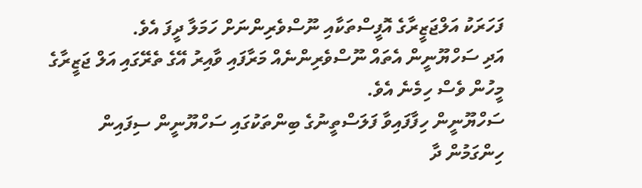ފަހަރަކު އަލްޖަޒީރާގެ އޮފީސްތަކާއި ނޫސްވެރިންނަށް ހަމަލާ ދީފަ އެވެ.
އަދި ސަހްޔޫނީން އެތައް ނޫސްވެރިންނެއް މަރާފައި ވާއިރު އޭގެ ތެރޭގައި އަލް ޖަޒީރާގެ މީހުން ވެސް ހިމެނެ އެވެ.
ސަހްޔޫނީން ހިފާފައިވާ ފަލަސްތީނުގެ ބިންތަކުގައި ސަހްޔޫނީން ސިފައިން ހިންގަމުން ދާ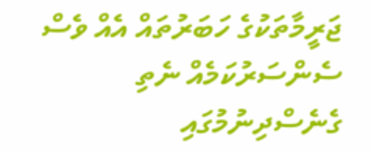ޖަރީމާތަކުގެ ހަބަރުތައް އެއް ވެސް ސެންސަރުކަމެއް ނެތި ގެނެސްދިނުމުގައި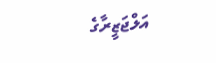އަލްޖަޒީރާގެ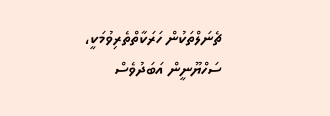ޗެނަލްތަކުން ހަރަކާތްތެރިވުމަކީ، ސަހްޔޫނީން އަބަދުވެސް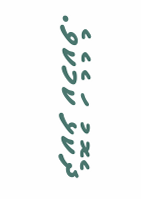ދެކޮޅު ކަމެކެވެ.